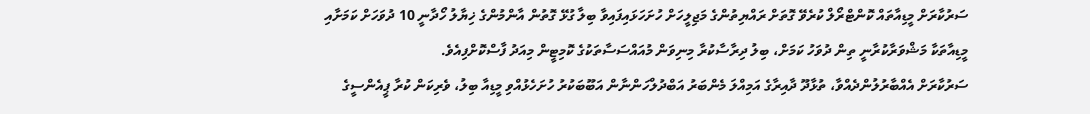ސަރުކާރަށް މީޑިއާތައް ކޮންޓްރޯލް ކުރެވޭ ގޮތަށް ރައްޔިތުންގެ މަޖިލީހަށް ހުށަހަޅައިފައިވާ ބިލާ ގުޅޭ ގޮތުން އާންމުންގެ ޚިޔާލު ހޯދާނީ 10 ދުވަހަށް ކަމަށާއި މީޑިއާތަކާ މަޝްވަރާކުރާނީ ތިން ދުވަހު ކަމަށް، ބިލު ދިރާސާކުރާ މިނިވަން މުއައްސަސާތަކުގެ ކޮމިޓީން މިއަދު ފާސްކޮށްފިއެވެ.
ސަރުކާރަށް އެއްބާރުލުންދެއްވާ، ތުޅާދޫ ދާއިރާގެ އަމިއްލަ މެންބަރު އަބްދުލްހަންނާން އަބޫބަކުރު ހުށަހެޅުއްވި މީޑިއާ ބިލު، ވެރިކަން ކުރާ ޕީއެންސީގެ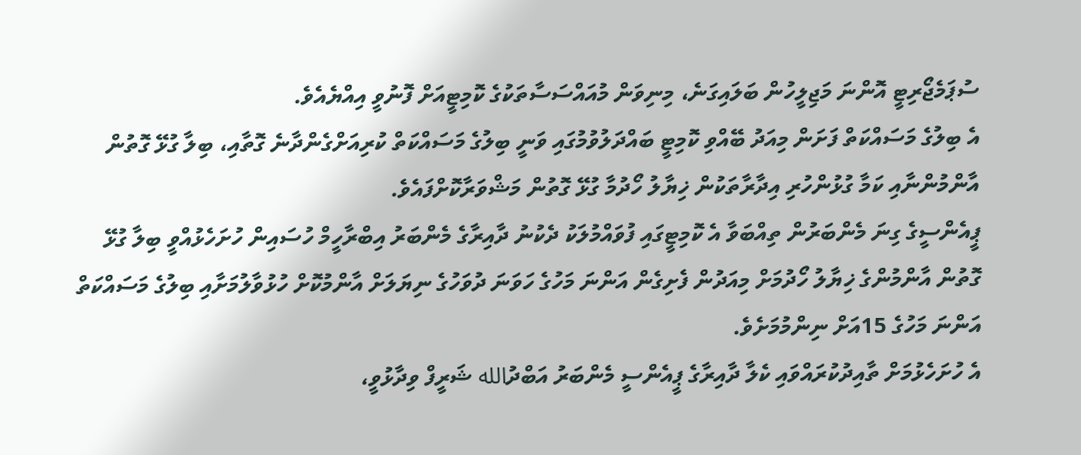ސުޕަމެޖޯރިޓީ އޮންނަ މަޖިލީހުން ބަލައިގަނެ، މިނިވަން މުއައްސަސާތަކުގެ ކޮމިޓީއަށް ފޮނުވީ އިއްޔެއެވެ.
އެ ބިލުގެ މަސައްކަތް ފަށަން މިއަދު ބޭއްވި ކޮމިޓީ ބައްދަލުވުމުގައި ވަނީ ބިލުގެ މަސައްކަތް ކުރިއަށްގެންދާނެ ގޮތާއި، ބިލާ ގުޅޭ ގޮތުން އާންމުންނާއި ކަމާ ގުޅުންހުރި އިދާރާތަކުން ޚިޔާލު ހޯދުމާ ގުޅޭ ގޮތުން މަޝްވަރާކޮށްފައެވެ.
ޕީއެންސީގެ ގިނަ މެންބަރުން ތިއްބަވާ އެ ކޮމިޓީގައި ފުވައްމުލަކު ދެކުނު ދާއިރާގެ މެންބަރު އިބްރާހީމް ހުސައިން ހުށަހެޅުއްވީ ބިލާ ގުޅޭ ގޮތުން އާންމުންގެ ޚިޔާލު ހޯދުމަށް މިއަދުން ފެށިގެން އަންނަ މަހުގެ ހަވަނަ ދުވަހުގެ ނިޔަލަށް އާންމުކޮށް ހުޅުވާލުމަށާއި ބިލުގެ މަސައްކަތް އަންނަ މަހުގެ 15އަށް ނިންމުމަށެވެ.
އެ ހުށަހެޅުމަށް ތާއިދުކުރައްވައި ކެލާ ދާއިރާގެ ޕީއެންސީ މެންބަރު އަބްދުالله ޝަރީފް ވިދާޅުވީ،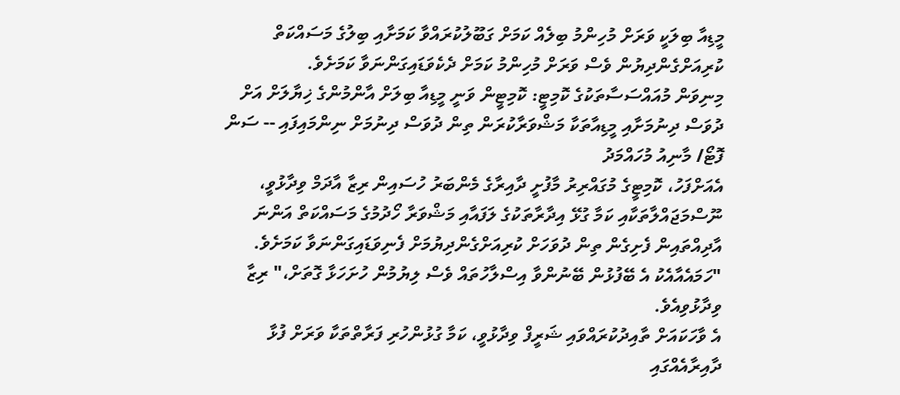މީޑިއާ ބިލަކީ ވަރަށް މުހިންމު ބިލެއް ކަމަށް ގަބޫލުކުރައްވާ ކަމަށާއި ބިލުގެ މަސައްކަތް ކުރިއަށްގެންދިޔުން ވެސް ވަރަށް މުހިންމު ކަމަށް ދެކެވަޑައިގަންނަވާ ކަމަށެވެ.
މިނިވަން މުއައްސަސާތަކުގެ ކޮމިޓީ: ކޮމިޓީން ވަނީ މީޑިއާ ބިލަށް އާންމުންގެ ޚިޔާލަށް އަށް ދުވަސް ދިނުމަށާއި މީޑިއާތަކާ މަޝްވަރާކުރަން ތިން ދުވަސް ދިނުމަށް ނިންމައިފައި -- ސަން ފޮޓޯ/ މާނިއު މުހައްމަދު
އެއަށްފަހު، ކޮމިޓީގެ މުގައްރިރު މާފުށީ ދާއިރާގެ މެންބަރު ހުސައިން ރިޒާ އާދަމް ވިދާޅުވީ، ނޫސްމަޖައްލާތަކާއި ކަމާ ގުޅޭ އިދާރާތަކުގެ ލަފައާއި މަޝްވަރާ ހޯދުމުގެ މަސައްކަތް އަންނަ އާދިއްތައިން ފެށިގެން ތިން ދުވަހަށް ކުރިއަށްގެންދިޔުމަށް ފެނިވަޑައިގަންނަވާ ކަމަށެވެ.
"ހަމައެއާއެކު އެ ބޭފުޅުން ބޭނުންވާ އިސްލާހުތައް ވެސް ލިޔުމުން ހުށަހަޅާ ގޮތަށް،" ރިޒާ ވިދާޅުވިއެވެ.
އެ ވާހަކައަށް ތާއިދުކުރައްވައި ޝަރީފް ވިދާޅުވީ، ކަމާ ގުޅުންހުރި ފަރާތްތަކާ ވަރަށް ފުޅާ ދާއިރާއެއްގައި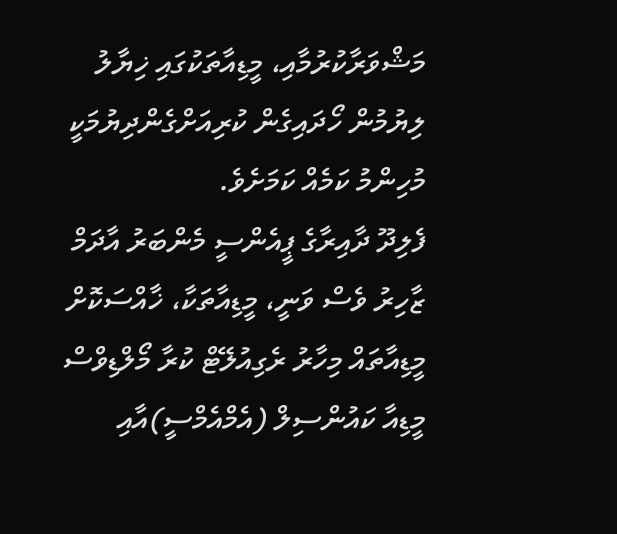މަޝްވަރާކުރުމާއި، މީޑިއާތަކުގައި ޚިޔާލު ލިޔުމުން ހޯދައިގެން ކުރިއަށްގެންދިޔުމަކީ މުހިންމު ކަމެއް ކަމަށެވެ.
ފެލިދޫ ދާއިރާގެ ޕީއެންސީ މެންބަރު އާދަމް ޒާހިރު ވެސް ވަނީ، މީޑިއާތަކާ، ޚާއްސަކޮށް މީޑިއާތައް މިހާރު ރެގިއުލޭޓް ކުރާ މޯލްޑިވްސް މީޑިއާ ކައުންސިލް (އެމްއެމްސީ)އާއި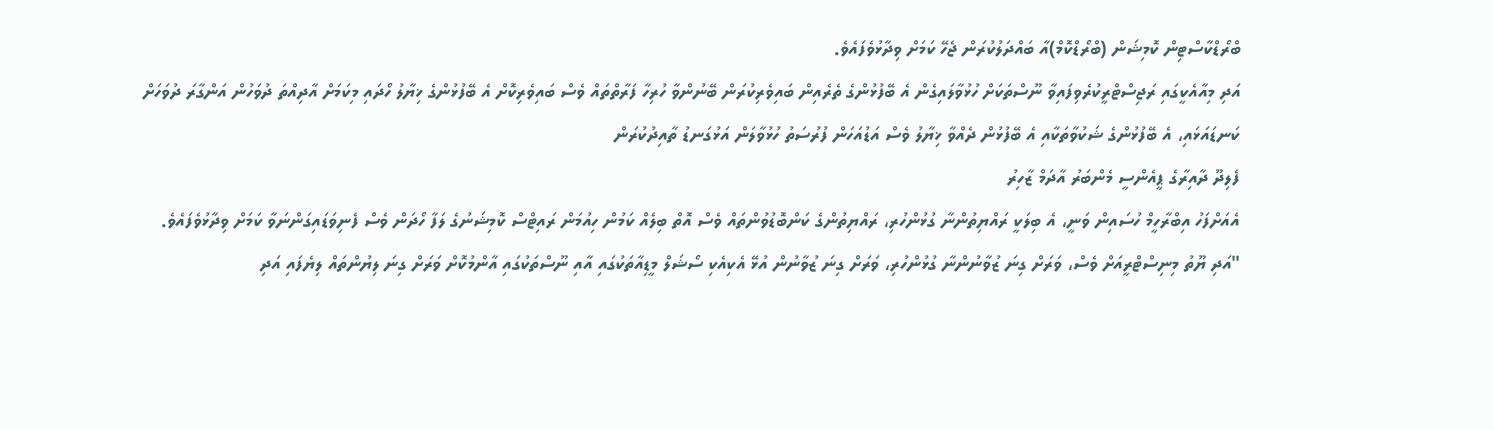ބްރޯޑްކާސްޓިން ކޮމިޝަން (ބްރޯޑްކޮމް)އާ ބައްދަލުކުރަން ޖެހޭ ކަމަށް ވިދާޅުވެފައެވެ.
އަދި މިއާއެކީގައި ރަޖިސްޓްރީކުރެވިފައިވާ ނޫސްތަކަށް ހުޅުވާލައިގެން އެ ބޭފުޅުންގެ ތެރެއިން ބައިވެރިކުރަން ބޭނުންވާ ހުރިހާ ފަރާތްތައް ވެސް ބައިވެރިކޮށް އެ ބޭފުޅުންގެ ޚިޔާލު ހޯދައި މިކަމަށް އާދިއްތަ ދުވަހުން އަންގާރަ ދުވަހަށް ކަނޑައަޅައި، އެ ބޭފުޅުންގެ ޝަކުވާތަކާއި އެ ބޭފުޅުން ދެއްވާ ޚިޔާލު ވެސް އަޑުއަހަން ފުރުސަތު ހުޅުވާލަން އަޅުގަނޑު ތާއިދުކުރަން
ފެލިދޫ ދާއިރާގެ ޕީއެންސީ މެންބަރު އާދަމް ޒާހިރު
އެއަށްފަހު އިބްރާހީމް ހުސައިން ވަނީ، އެ ބިލަކީ ރައްޔިތުންނާ ގުޅުންހުރި، ރައްޔިތުންގެ ކަންބޮޑުވުންތައް ވެސް އޮތް ބިލެއް ކަމުން ހިއުމަން ރައިޓްސް ކޮމިޝަނުގެ ލަފާ ހޯދަން ވެސް ފެނިވަޑައިގަންނަވާ ކަމަށް ވިދާޅުވެފައެވެ.
"އަދި ޔޫތު މިނިސްޓްރީއަށް ވެސް، ވަރަށް ގިނަ ޒުވާނުންނާ ގުޅުންހުރި، ވަރަށް ގިނަ ޒުވާނުން އުޅޭ އެކިއެކި ސޯޝަލް މީޑިއާތަކުގައި އާއި ނޫސްތަކުގައި އާންމުކޮށް ވަރަށް ގިނަ ލިޔުންތައް ލިޔެފައި އަދި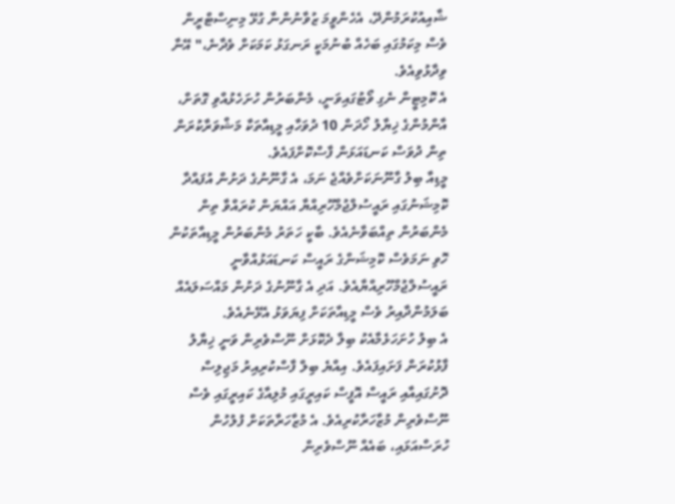ޝާއިއުކުރަމުންދޭ، އެހެންވީމަ ޒުވާނުންނާ ގުޅޭ މިނިސްޓްރީން ވެސް މިކަމުގައި ބަހެއް ބުނުމަކީ ރަނގަޅު ކަމަކަށް ވެދާނެ،" އޭނާ ވިދާޅުވިއެވެ.
އެ ކޮމިޓީން ނެގި ވޯޓުގައިވަނީ، މެންބަރުން ހުށަހެޅުއްވި ގޮތަށް، އާންމުންގެ ޚިޔާލު ހޯދަން 10 ދުވަހާއި މީޑިއާތަކާ މަޝްވަރާކުރަން ތިން ދުވަސް ކަނޑައަޅަން ފާސްކޮށްފައެވެ.
މީޑިއާ ބިލު ގާނޫނަކަށްވެއްޖެ ނަމަ، އެ ގާނޫނުގެ ދަށުން އުފައްދާ ކޮމިޝަނުގައި ރައީސުލްޖުމްހޫރިއްޔާ އައްޔަން ކުރައްވާ ތިން މެންބަރުން ތިއްބަވާނެއެވެ. ބާކީ ހަތަރު މެންބަރުން މީޑިއާތަކުން ހޮވި ނަމަވެސް ކޮމިޝަންގެ ރައީސް ކަނޑައަޅުއްވާނީ ރައީސުލްޖުމްހޫރިއްޔާއެވެ. އަދި އެ ގާނޫނުގެ ދަށުން މައްސަލައެއް ބަލަމުންދާއިރު ވެސް މީޑިއާތަކަށް ފިޔަވަޅު އެޅޭނެއެވެ.
އެ ބިލު ހުށަހަޅެމާއެކު ބިލާ ދެކޮޅަށް ނޫސްވެރިން ވަނީ ޚިޔާލު ފާޅުކުރަން ފަށައިފައެވެ. އިއްޔެ ބިލް ފާސްކުރިއިރު މަޖިލިސް ދޮށުގައިއާއި ރައީސް އޮފީސް ކައިރީގައި މުލިއާގެ ކައިރީގައި ވެސް ނޫސްވެރިން މުޒާހަރާކުރިއެވެ. އެ މުޒާހަރާތަކަށް ފުލުހުން ހުރަސްއަޅައި، ބައެއް ނޫސްވެރިން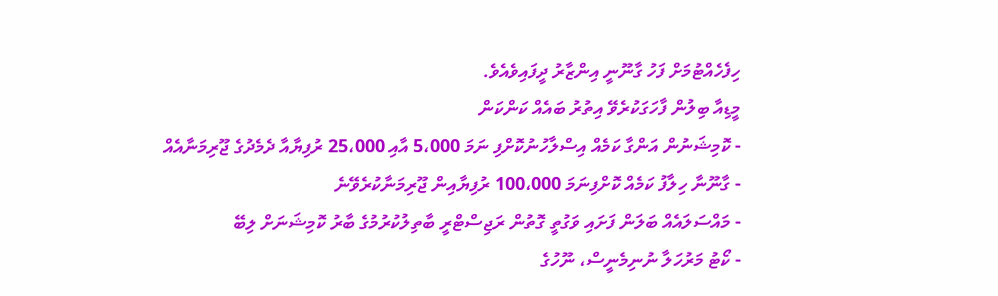ހިފެހެއްޓުމަށް ފަހު ގާނޫނީ އިންޒާރު ދީފައިވެއެވެ.
މީޑިއާ ބިލުން ފާހަގަކުރެވޭ އިތުރު ބައެއް ކަންކަން
- ކޮމިޝަނުން އަންގާ ކަމެއް އިސްލާހުނުކޮށްފި ނަމަ 5،000 އާއި 25،000 ރުފިޔާއާ ދެމެދުގެ ޖޫރިމަނާއެއް
- ގާނޫނާ ހިލާފު ކަމެއް ކޮށްފިނަމަ 100،000 ރުފިޔާއިން ޖޫރިމަނާކުރެވޭނެ
- މައްސަލައެއް ބަލަން ފަށައި ވަގުތީ ގޮތުން ރަޖިސްޓްރީ ބާތިލުކުރުމުގެ ބާރު ކޮމިޝަނަށް ލިބޭ
- ކޯޓު މަރުހަލާ ނުނިމެނީސް، ނޫހުގެ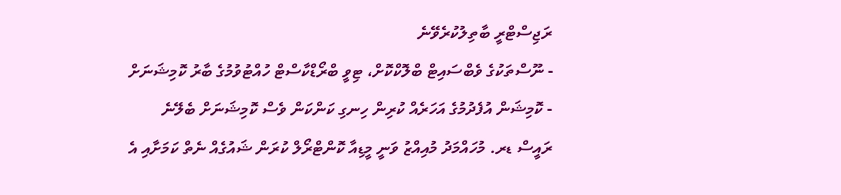ރަޖިސްޓްރީ ބާތިލުކުރެވޭނެ
- ނޫސްތަކުގެ ވެބްސައިޓް ބްލޮކްކޮށް، ޓިވީ ބްރޯޑްކާސްޓް ހުއްޓުވުމުގެ ބާރު ކޮމިޝަނަށް
- ކޮމިޝަން އުފެދުމުގެ އަހަރެއް ކުރިން ހިނގި ކަންކަން ވެސް ކޮމިޝަނަށް ބެލޭނެ
ރައީސް ޑރ. މުހައްމަދު މުއިއްޒު ވަނީ މީޑިއާ ކޮންޓްރޯލް ކުރަން ޝައުގެއް ނެތް ކަމަށާއި އެ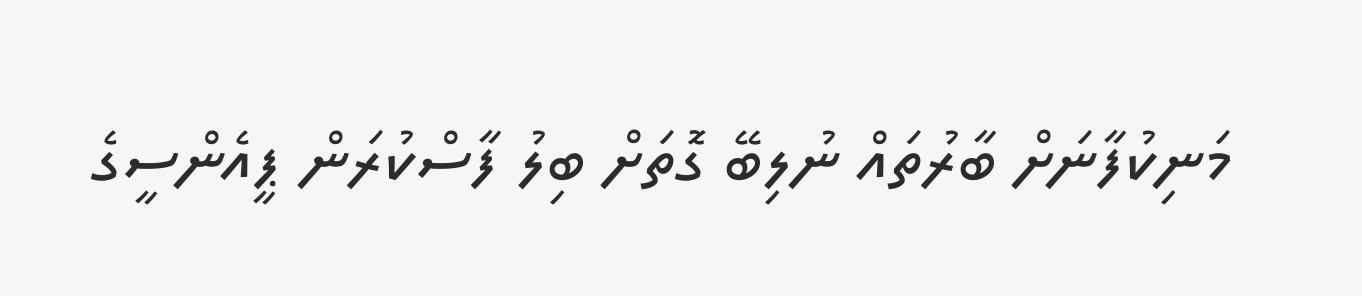މަނިކުފާނަށް ބާރުތައް ނުލިބޭ ގޮތަށް ބިލު ފާސްކުރަން ޕީއެންސީގެ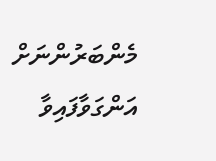މެންބަރުންނަށް އަންގަވާފައިވާ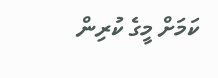ކަމަށް މީގެ ކުރިން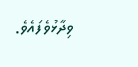ވިދާޅުވެފައެވެ.